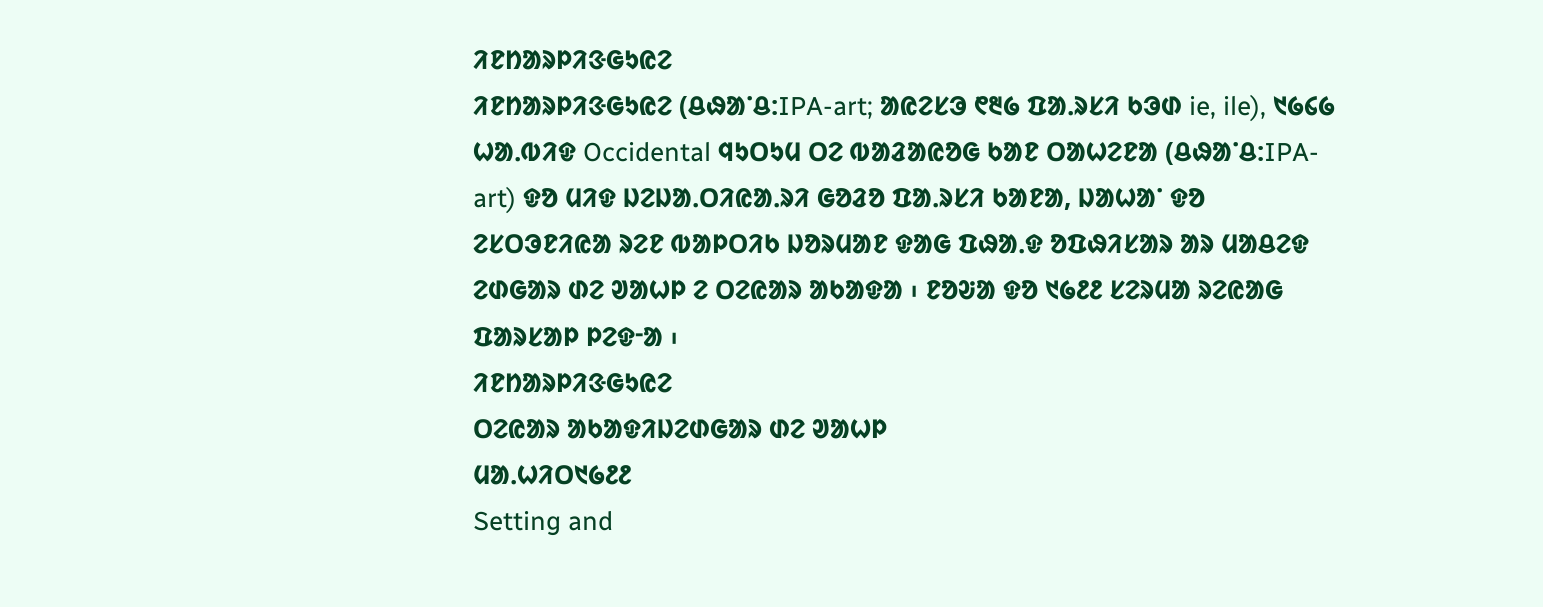ᱤᱱᱴᱟᱨᱞᱤᱝᱜᱩᱭᱮ
ᱤᱱᱴᱟᱨᱞᱤᱝᱜᱩᱭᱮ (ᱪᱷᱟᱸᱪ:IPA-art; ᱟᱭᱮᱥᱳ ᱖᱓᱙ ᱯᱟᱹᱨᱥᱤ ᱠᱳᱰ ie, ile), ᱑᱙᱔᱙ ᱦᱟᱹᱵᱤᱫ Occidental ᱧᱩᱛᱩᱢ ᱛᱮ ᱵᱟᱲᱟᱭᱚᱜ ᱠᱟᱱ ᱛᱟᱦᱮᱱᱟ (ᱪᱷᱟᱸᱪ:IPA-art) ᱫᱚ ᱢᱤᱫ ᱡᱮᱡᱟᱹᱛᱤᱭᱟᱹᱨᱤ ᱜᱚᱲᱚ ᱯᱟᱹᱨᱥᱤ ᱠᱟᱱᱟ, ᱡᱟᱦᱟᱸ ᱫᱚ ᱮᱥᱛᱳᱱᱤᱭᱟ ᱨᱮᱱ ᱵᱟᱞᱛᱤᱠ ᱡᱚᱨᱢᱟᱱ ᱫᱟᱜ ᱯᱷᱟᱹᱫ ᱚᱯᱷᱤᱥᱟᱨ ᱟᱨ ᱢᱟᱪᱮᱫ ᱮᱰᱜᱟᱨ ᱰᱮ ᱣᱟᱦᱞ ᱮ ᱛᱮᱭᱟᱨ ᱟᱠᱟᱫᱟ ᱾ ᱱᱚᱶᱟ ᱫᱚ ᱑᱙᱒᱒ ᱥᱮᱨᱢᱟ ᱨᱮᱭᱟᱜ ᱯᱟᱨᱥᱟᱞ ᱞᱮᱫᱼᱟ ᱾
ᱤᱱᱴᱟᱨᱞᱤᱝᱜᱩᱭᱮ
ᱛᱮᱭᱟᱨ ᱟᱠᱟᱫᱤᱡᱮᱰᱜᱟᱨ ᱰᱮ ᱣᱟᱦᱞ
ᱢᱟᱹᱦᱤᱛ᱑᱙᱒᱒
Setting and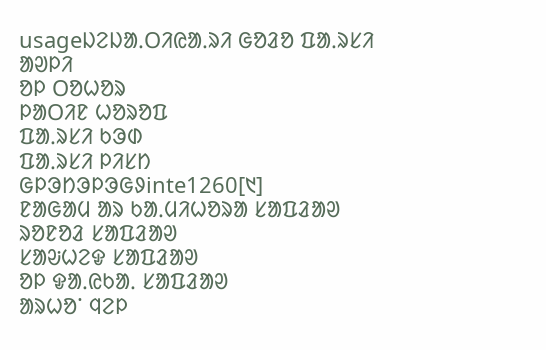usageᱡᱮᱡᱟᱹᱛᱤᱭᱟᱹᱨᱤ ᱜᱚᱲᱚ ᱯᱟᱹᱨᱥᱤ
ᱟᱣᱞᱤ
ᱚᱞ ᱛᱚᱦᱚᱨ
ᱞᱟᱛᱤᱱ ᱦᱚᱨᱚᱯ
ᱯᱟᱹᱨᱥᱤ ᱠᱳᱰ
ᱯᱟᱹᱨᱥᱤ ᱞᱤᱥᱴ
ᱜᱞᱳᱴᱳᱞᱳᱜᱽinte1260[᱑]
ᱱᱟᱜᱟᱢ ᱟᱨ ᱠᱟᱹᱢᱤᱦᱚᱨᱟ ᱥᱟᱯᱲᱟᱣ
ᱨᱚᱱᱚᱲ ᱥᱟᱯᱲᱟᱣ
ᱥᱟᱶᱦᱮᱫ ᱥᱟᱯᱲᱟᱣ
ᱚᱞ ᱫᱟᱹᱭᱠᱟᱹ ᱥᱟᱯᱲᱟᱣ
ᱟᱨᱦᱚᱸ ᱧᱮᱞ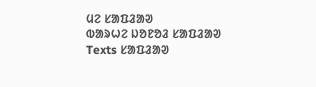ᱢᱮ ᱥᱟᱯᱲᱟᱣ
ᱵᱟᱨᱦᱮ ᱡᱚᱱᱚᱲ ᱥᱟᱯᱲᱟᱣ
Texts ᱥᱟᱯᱲᱟᱣ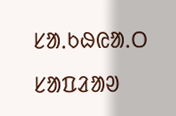ᱥᱟᱹᱠᱷᱭᱟᱹᱛ ᱥᱟᱯᱲᱟᱣ